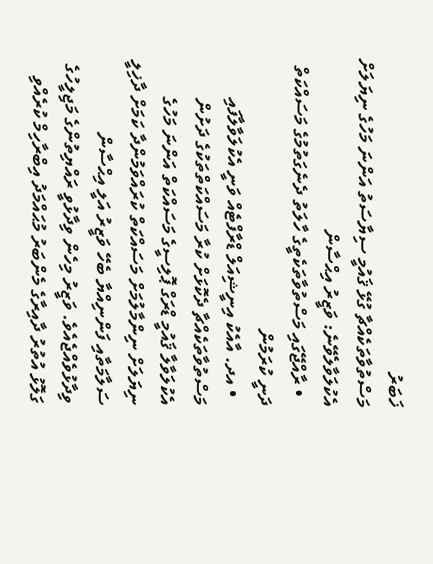ޚަބަރު
މަސްތުވާތަކެއްޗާ ގުޅޭ ޤައުމީ ސިޔާސަތު އަންނަ މަހުގެ ނިޔަލަށް އެކުލަވާލެވޭނެ: ވަޒީރު އިޙްސާން
  • ރާއްޖޭގައި މަސްތުވާތަކެތީގެ ހާލަތު ދެނެގަތުމުގެ މަސައްކަތް ދަނީ ކުރަމުން
  • އދ. އާއެކު އިނީޝިއަލް ޑްރާފްޓެއް ވަނީ އެކުލަވާލާފައި
މަސްތުވާތަކެއްޗާ ދެކޮޅަށް ކުރާ މަސައްކަތްތަކުގެ ދަށުން އެކުލަވާލާ ޤައުމީ ޑްރަގް ޕޮލިސީގެ މަސައްކަތް އަންނަ މަހުގެ ނިޔަލަށް ނިންމާލުމަށް މަސައްކަތް ކުރައްވަމުންދާ ކަމަށް ދާޚިލީ ސަލާމަތާއި ފަންނިއްޔާ ބެހޭ ވަޒީރު އަލީ އިޙްސާން ވިދާޅުވެއްޖެއެވެ. ވަޒީރު މިހެން ވިދާޅުވީ ރައްޔިތުންގެ މަޖިލީހުގެ ގަލޮޅު އުތުރު ދާއިރާގެ މެންބަރު މުޙައްމަދު އިބްރާހިމް ކުރެއްވި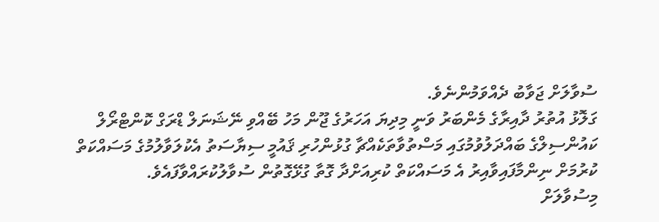ސުވާލަށް ޖަވާބު ދެއްވަމުންނެވެ.
ގަލޮޅު އުތުރު ދާއިރާގެ މެންބަރު ވަނީ މިދިޔަ އަހަރުގެ ޖޫން މަހު ބޭއްވި ނޭޝަނަލް ޑްރަގް ކޮންޓްރޯލް ކައުންސިލްގެ ބައްދަލުވުމުގައި މަސްތުވާތަކެއްޗާ ގުޅުންހުރި ޤައުމީ ސިޔާސަތު އެކުލަވާލުމުގެ މަސައްކަތް ކުރުމަށް ނިންމާފައިވާއިރު އެ މަސައްކަތް ކުރިއަށްދާ ގޮތާ ގުޅޭގޮތުން ސުވާލުކުރައްވާފައެވެ.
މިސުވާލަށް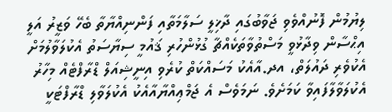ލިޔުމުން ފޮނުއްވެވި ޖަވާބުގައި ދާޚިލީ ސަލާމަތާއި ފަންނިއްޔާތާ ބެހޭ ވަޒީރު އަލީ އިޙްސާން ވިދާޅުވީ މަސްތުވާތަކެއްޗާ ގުޅުންހުރި ޤައުމީ ސިޔާސަތު އެކުލަވާލުމަށް އެކުވެރި ދައުލަތް، އދ.އާއެކު މަސައްކަތް ކުރެވި އިނީޝިއަލް ޑްރާފްޓެއް މިހާރު އެކުލަވާލާފައިވާ ކަމަށެވެ. ނަމަވެސް އެ ޖަމްޢިއްޔާއާއެކު އެކުލަވާލި ޑްރާފްޓަކީ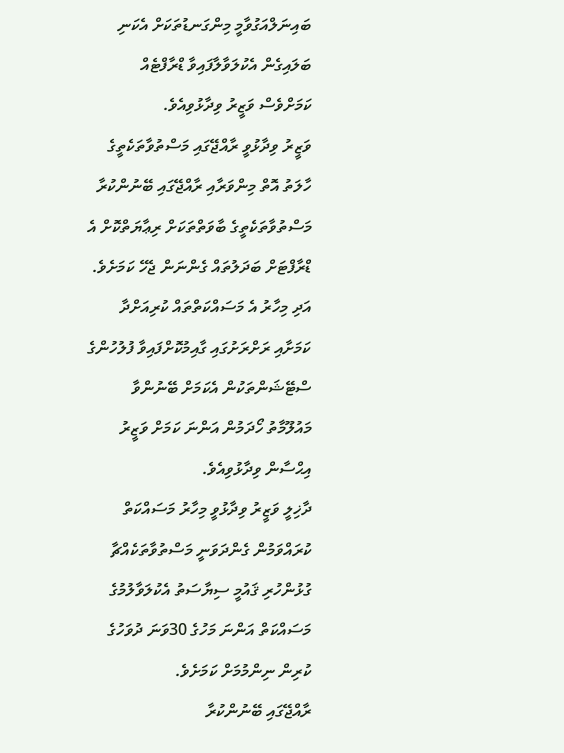ބައިނަލްއަގުވާމީ މިންގަނޑުތަކަށް އެކަނި ބަލައިގެން އެކުލަވާލާފައިވާ ޑްރާފްޓެއް ކަމަށްވެސް ވަޒީރު ވިދާޅުވިއެވެ.
ވަޒީރު ވިދާޅުވީ ރާއްޖޭގައި މަސްތުވާތަކެތީގެ ހާލަތު އޮތް މިންވަރާއި ރާއްޖޭގައި ބޭނުންކުރާ މަސްތުވާތަކެތީގެ ބާވަތްތަކަށް ރިޢާޔަތްކޮށް އެ ޑްރާފްޓަށް ބަދަލުތައް ގެންނަން ޖެހޭ ކަމަށެވެ. އަދި މިހާރު އެ މަސައްކަތްތައް ކުރިއަށްދާ ކަމަށާއި ރަށްރަށުގައި ގާއިމުކޮށްފައިވާ ފުލުހުންގެ ސްޓޭޝަންތަކުން އެކަމަށް ބޭނުންވާ މައުލޫމާތު ހޯދަމުން އަންނަ ކަމަށް ވަޒީރު އިޙްސާން ވިދާޅުވިއެވެ.
ދާޚިލީ ވަޒީރު ވިދާޅުވީ މިހާރު މަސައްކަތް ކުރައްވަމުން ގެންދަވަނީ މަސްތުވާތަކެއްޗާ ގުޅުންހުރި ޤައުމީ ސިޔާސަތު އެކުލަވާލުމުގެ މަސައްކަތް އަންނަ މަހުގެ 30ވަނަ ދުވަހުގެ ކުރިން ނިންމުމަށް ކަމަށެވެ.
ރާއްޖޭގައި ބޭނުންކުރާ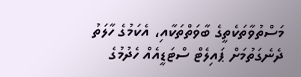މަސްތުވާތަކެތީގެ ބާވަތްތަކާއި، އެކަމުގެ ހާލަތު ދެނެގަތުމަށް ޕައިލެޓް ސްޓަޑީއެއް ހެދުމުގެ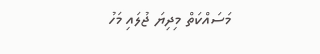މަސައްކަތް މިދިޔަ ޖުލައި މަހު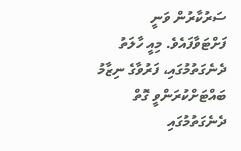ސަރުކާރުން ވަނީ ފަށްޓަވާފައެވެ. މިއީ ހާލަތު ދެނެގަތުމުގައި، ފަރުވާގެ ނިޒާމު ބައްޓަށްކުރަންވީ ގޮތް ދެނެގަތުމުގައި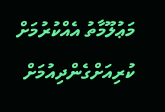މަޢުލޫމާތު އެއްކުރުމަށް ކުރިއަށްގެންދިއުމަށް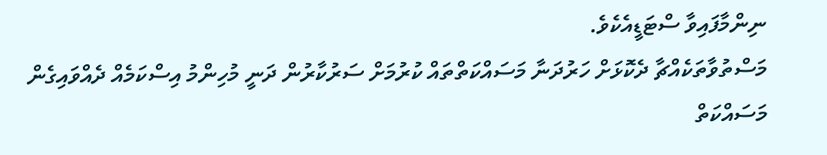ނިންމާފައިވާ ސްޓަޑީއެކެވެ.
މަސްތުވާތަކެއްޗާ ދެކޮޅަށް ހަރުދަނާ މަސައްކަތްތައް ކުރުމަށް ސަރުކާރުން ދަނީ މުހިންމު އިސްކަމެއް ދެއްވައިގެން މަސައްކަތް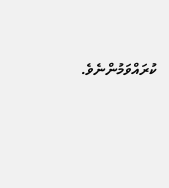ކުރައްވަމުންނެވެ.